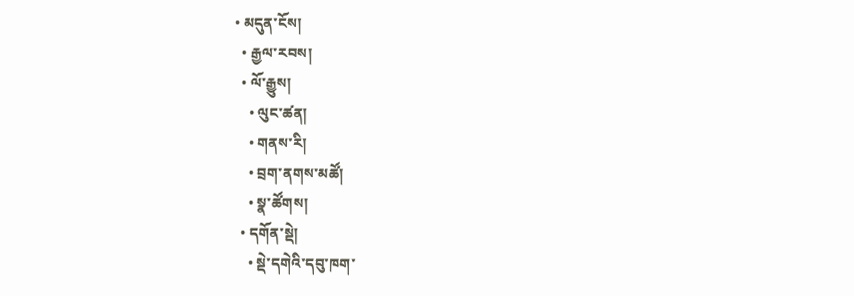• མདུན་ངོས།
  • རྒྱལ་རབས།
  • ལོ་རྒྱུས།
    • ལུང་ཚན།
    • གནས་རི།
    • བྲག་ནགས་མཚོ།
    • སྣ་ཚོགས།
  • དགོན་སྡེ།
    • སྡེ་དགེའི་དབུ་ཁག་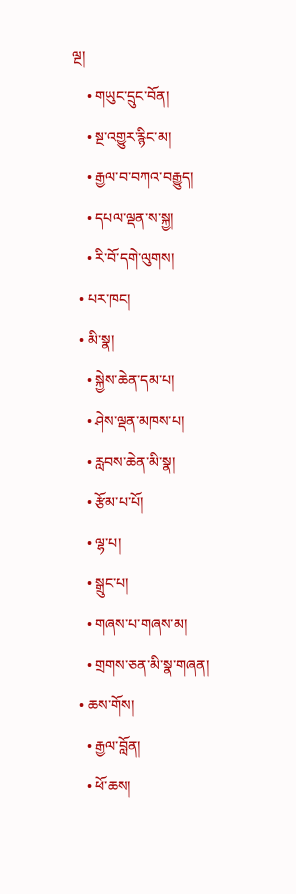ལྔ།
    • གཡུང་དྲུང་བོན།
    • སྔ་འགྱུར་རྙིང་མ།
    • རྒྱལ་བ་བཀའ་བརྒྱུད།
    • དཔལ་ལྡན་ས་སྐྱ།
    • རི་བོ་དགེ་ལུགས།
  • པར་ཁང།
  • མི་སྣ།
    • སྐྱེས་ཆེན་དམ་པ།
    • ཤེས་ལྡན་མཁས་པ།
    • རླབས་ཆེན་མི་སྣ།
    • རྩོམ་པ་པོ།
    • ལྷ་པ།
    • སྒྲུང་པ།
    • གཞས་པ་གཞས་མ།
    • གྲགས་ཅན་མི་སྣ་གཞན།
  • ཆས་གོས།
    • རྒྱལ་བློན།
    • ཕོ་ཆས།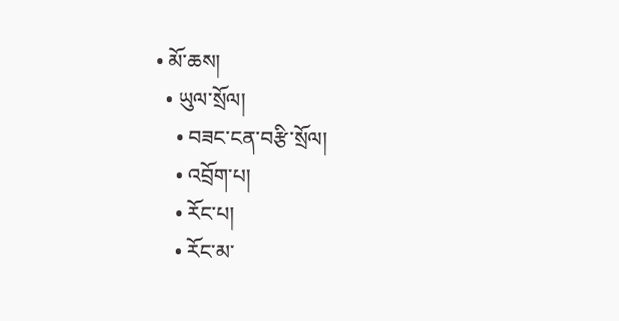• མོ་ཆས།
  • ཡུལ་སྲོལ།
    • བཟང་ངན་བརྩི་སྲོལ།
    • འབྲོག་པ།
    • རོང་པ།
    • རོང་མ་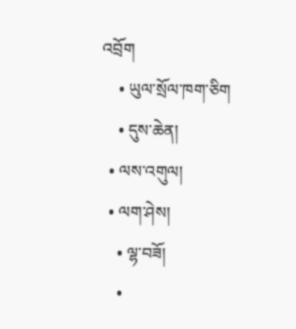འབྲོག
    • ཡུལ་སྲོལ་ཁག་ཅིག
    • དུས་ཆེན།
  • ལས་འགུལ།
  • ལག་ཤེས།
    • ལྷ་བཟོ།
    •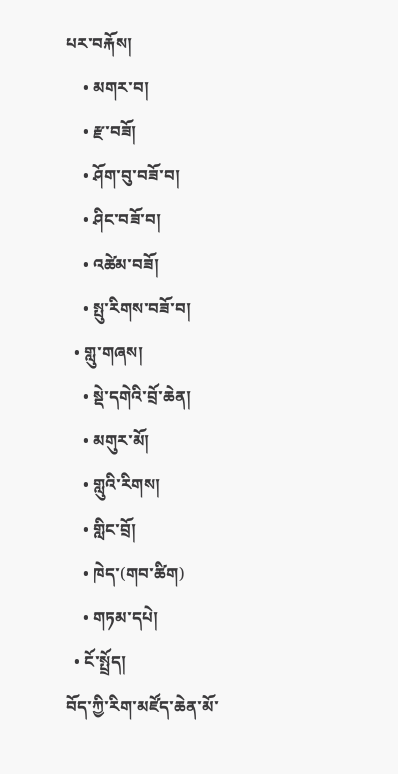པར་བརྐོས།
    • མགར་བ།
    • རྫ་བཟོ།
    • ཤོག་བུ་བཟོ་བ།
    • ཤིང་བཟོ་བ།
    • འཚེམ་བཟོ།
    • སྤུ་རིགས་བཟོ་བ།
  • གླུ་གཞས།
    • སྡེ་དགེའི་བྲོ་ཆེན།
    • མགུར་མོ།
    • གླུའི་རིགས།
    • གླིང་བྲོ།
    • ཁེད་(གབ་ཚིག)
    • གཏམ་དཔེ།
  • ངོ་སྤྲོད།
བོད་ཀྱི་རིག་མཛོད་ཆེན་མོ་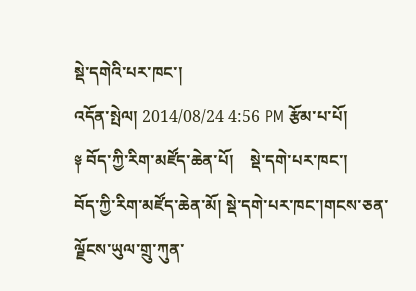སྡེ་དགེའི་པར་ཁང་།
འདོན་སྤེལ། 2014/08/24 4:56 PM རྩོམ་པ་པོ།
༈ བོད་ཀྱི་རིག་མཛོད་ཆེན་པོ།    སྡེ་དགེ་པར་ཁང་།
བོད་ཀྱི་རིག་མཛོད་ཆེན་མོ། སྡེ་དགེ་པར་ཁང་།གངས་ཅན་ལྗོངས་ཡུལ་གྲུ་ཀུན་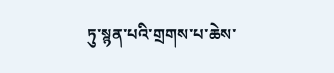ཏུ་སྙན་པའི་གྲགས་པ་ཆེས་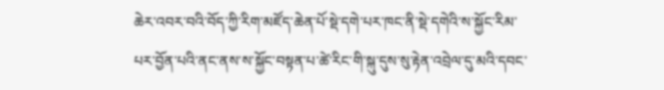ཆེར་འབར་བའི་བོད་ཀྱི་རིག་མཛོད་ཆེན་པོ་སྡེ་དགེ་པར་ཁང་ནི་སྡེ་དགེའི་ས་སྐྱོང་རིམ་པར་བྱོན་པའི་ནང་ནས་ས་སྐྱོང་བསྟན་པ་ཚེ་རིང་གི་སྐུ་དུས་སུ་རྟེན་འབྲེལ་དུ་མའི་དབང་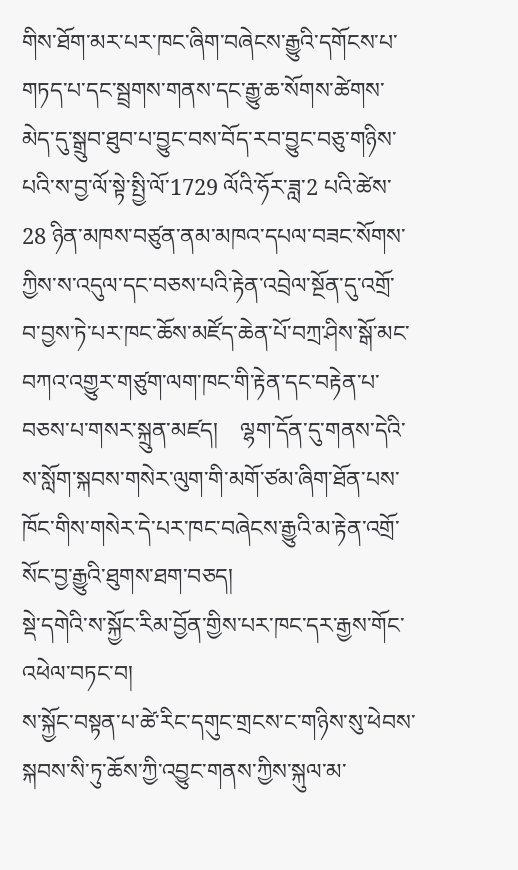གིས་ཐོག་མར་པར་ཁང་ཞིག་བཞེངས་རྒྱུའི་དགོངས་པ་གཏད་པ་དང་སྦྲགས་གནས་དང་རྒྱུ་ཆ་སོགས་ཚེགས་མེད་དུ་སྒྲུབ་ཐུབ་པ་བྱུང་བས་བོད་རབ་བྱུང་བཅུ་གཉིས་པའི་ས་བྱ་ལོ་སྟེ་སྤྱི་ལོ་1729 ལོའི་ཧོར་ཟླ་2 པའི་ཚེས་28 ཉིན་མཁས་བཙུན་ནམ་མཁའ་དཔལ་བཟང་སོགས་ཀྱིས་ས་འདུལ་དང་བཅས་པའི་རྟེན་འབྲེལ་སྔོན་དུ་འགྲོ་བ་བྱས་ཏེ་པར་ཁང་ཆོས་མཛོད་ཆེན་པོ་བཀྲ་ཤིས་སྒོ་མང་བཀའ་འགྱུར་གཙུག་ལག་ཁང་གི་རྟེན་དང་བརྟེན་པ་བཅས་པ་གསར་སྐྲུན་མཛད།    ལྷག་དོན་དུ་གནས་དེའི་ས་སློག་སྐབས་གསེར་ལུག་གི་མགོ་ཙམ་ཞིག་ཐོན་པས་ཁོང་གིས་གསེར་དེ་པར་ཁང་བཞེངས་རྒྱུའི་མ་རྟེན་འགྲོ་སོང་བྱ་རྒྱུའི་ཐུགས་ཐག་བཅད།
སྡེ་དགེའི་ས་སྐྱོང་རིམ་བྱོན་གྱིས་པར་ཁང་དར་རྒྱས་གོང་འཕེལ་བཏང་བ།
ས་སྐྱོང་བསྟན་པ་ཚེ་རིང་དགུང་གྲངས་ང་གཉིས་སུ་ཕེབས་སྐབས་སི་ཏུ་ཆོས་ཀྱི་འབྱུང་གནས་ཀྱིས་སྐུལ་མ་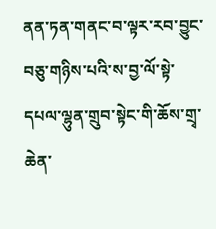ནན་ཏན་གནང་བ་ལྟར་རབ་བྱུང་བཅུ་གཉིས་པའི་ས་བྱ་ལོ་སྟེ་དཔལ་ལྷུན་གྲུབ་སྟེང་གི་ཆོས་གྲྭ་ཆེན་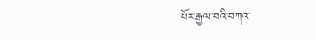པོར་རྒྱལ་བའི་བཀའ་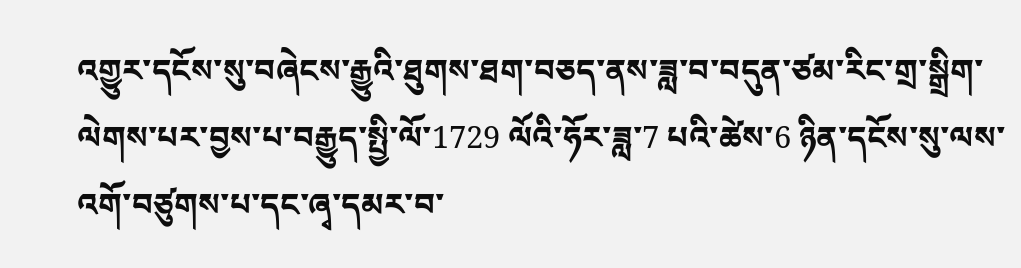འགྱུར་དངོས་སུ་བཞེངས་རྒྱུའི་ཐུགས་ཐག་བཅད་ནས་ཟླ་བ་བདུན་ཙམ་རིང་གྲ་སྒྲིག་ལེགས་པར་བྱས་པ་བརྒྱུད་སྤྱི་ལོ་1729 ལོའི་ཧོར་ཟླ་7 པའི་ཚེས་6 ཉིན་དངོས་སུ་ལས་འགོ་བཙུགས་པ་དང་ཞྭ་དམར་བ་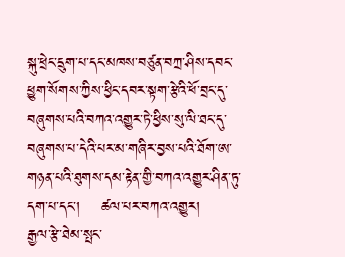སྐུ་ཕྲེང་དྲུག་པ་དང་མཁས་བཙུན་བཀྲ་ཤིས་དབང་ཕྱུག་སོགས་ཀྱིས་ཕྱིང་དབར་སྟག་རྩེའི་ཕོ་བྲང་དུ་བཞུགས་པའི་བཀའ་འགྱུར་ཏེ་ཕྱིས་སུ་ལི་ཐང་དུ་བཞུགས་པ་དེའི་པར་མ་གཞིར་བྱས་པའི་ཐོག་ཨ་གཉན་པའི་ཐུགས་དམ་རྟེན་གྱི་བཀའ་འགྱུར་ཤིན་ཏུ་དག་པ་དང་།    ཚལ་པར་བཀའ་འགྱུར།    རྒྱལ་རྩེ་ཐེམ་སྤང་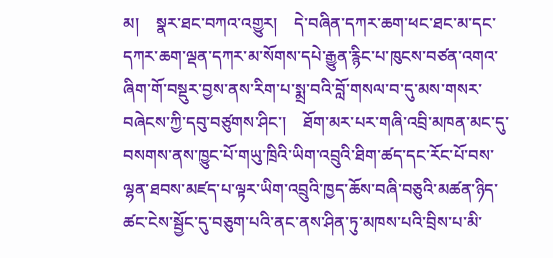མ།    སྣར་ཐང་བཀའ་འགྱུར།    དེ་བཞིན་དཀར་ཆག་ཕང་ཐང་མ་དང་དཀར་ཆག་ལྡན་དཀར་མ་སོགས་དཔེ་རྒྱུན་རྙིང་པ་ཁུངས་བཙན་འགའ་ཞིག་གོ་བསྡུར་བྱས་ནས་རིག་པ་སྨྲ་བའི་བློ་གསལ་བ་དུ་མས་གསར་བཞེངས་ཀྱི་དབུ་བཙུགས་ཤིང་།    ཐོག་མར་པར་གཞི་འབྲི་མཁན་མང་དུ་བསགས་ནས་ཁྱུང་པོ་གཡུ་ཁྲིའི་ཡིག་འབྲུའི་ཐིག་ཚད་དང་རོང་པོ་བས་ལྷན་ཐབས་མཛད་པ་ལྟར་ཡིག་འབྲུའི་ཁྱད་ཆོས་བཞི་བཅུའི་མཚན་ཉིད་ཚང་ངེས་སྦྱོང་དུ་བཅུག་པའི་ནང་ནས་ཤིན་ཏུ་མཁས་པའི་བྲིས་པ་མི་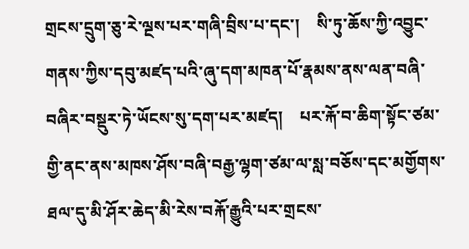གྲངས་དྲུག་ཅུ་རེ་ལྔས་པར་གཞི་བྲིས་པ་དང་།    སི་ཏུ་ཆོས་ཀྱི་འབྱུང་གནས་ཀྱིས་དབུ་མཛད་པའི་ཞུ་དག་མཁན་པོ་རྣམས་ནས་ལན་བཞི་བཞིར་བསྡུར་ཏེ་ཡོངས་སུ་དག་པར་མཛད།    པར་རྐོ་བ་ཆིག་སྟོང་ཙམ་གྱི་ནང་ནས་མཁས་ཤོས་བཞི་བརྒྱ་ལྷག་ཙམ་ལ་སླ་བཅོས་དང་མགྱོགས་ཐལ་དུ་མི་ཤོར་ཆེད་མི་རེས་བརྐོ་རྒྱུའི་པར་གྲངས་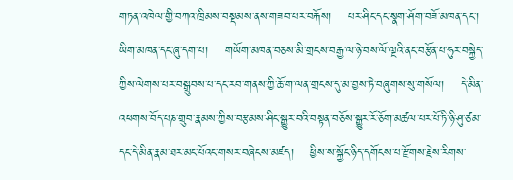གཏན་འཁེལ་གྱི་བཀའ་ཁྲིམས་བསྡམས་ནས་གཟབ་པར་བརྐོས།    པར་ཤིང་དང་སྣག་ཤོག་བཟོ་མཁན་དང་།    ཡིག་མཁན་དང་ཞུ་དག་པ།    གཡོག་མཁན་བཅས་མི་གྲངས་བརྒྱ་ལ་ཉེ་བས་ལོ་ལྔའི་ནང་བརྩོན་པ་ཧུར་བསྐྱེད་ཀྱིས་ལེགས་པར་བསྒྲུབས་པ་དང་རབ་གནས་ཀྱི་ཆོ་ག་ལན་གྲངས་དུ་མ་བྱས་ཏེ་བཞུགས་སུ་གསོལ།    དེ་མིན་འཕགས་བོད་པཎ་གྲུབ་རྣམས་ཀྱིས་བརྩམས་ཤིང་སྒྱུར་བའི་བསྟན་བཅོས་སྒྱུར་རོ་ཅོག་མཚལ་པར་པོ་ཏི་ཉི་ཤུ་ཙམ་དང་དེ་མིན་རྣམ་ཐར་མང་པོའང་གསར་བཞེངས་མཛད།    ཕྱིས་ས་སྐྱོང་ཉིད་དགོངས་པ་རྫོགས་རྗེས་རིགས་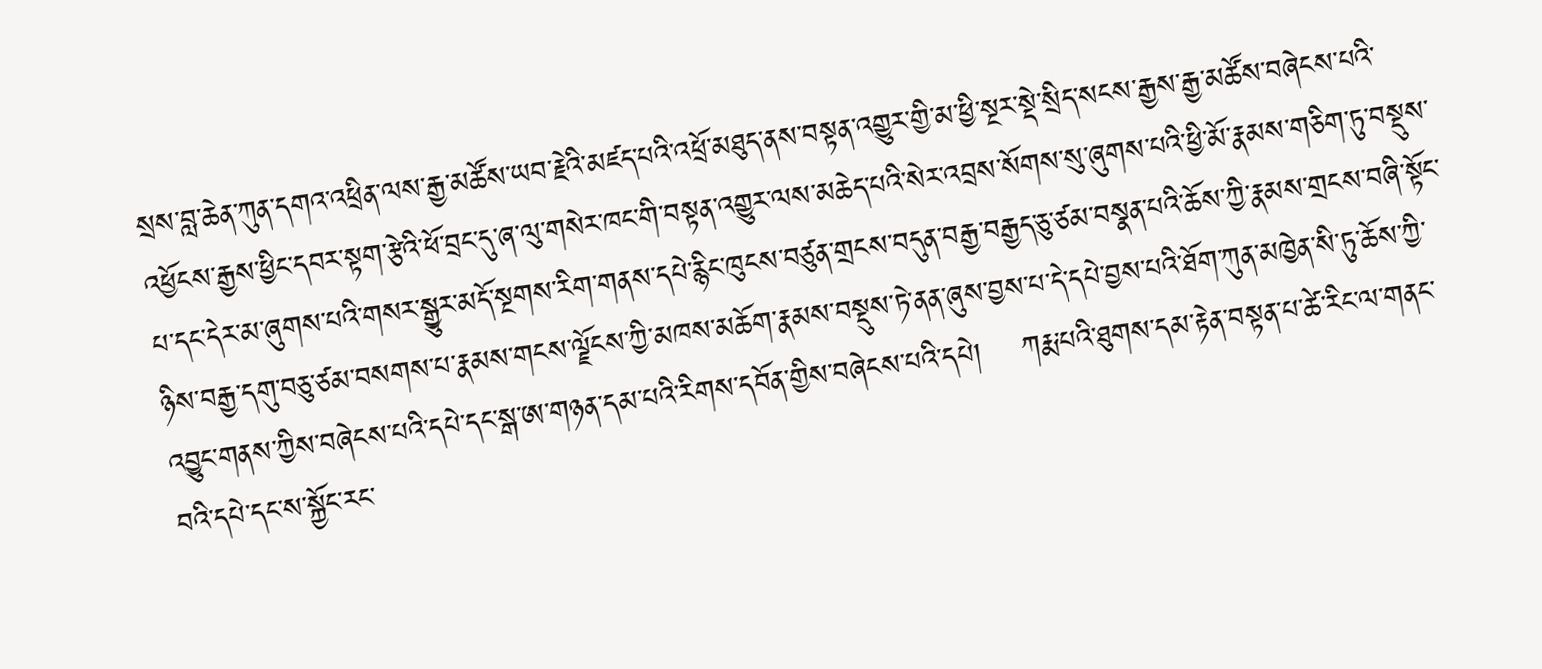སྲས་བླ་ཆེན་ཀུན་དགའ་འཕྲིན་ལས་རྒྱ་མཚོས་ཡབ་རྗེའི་མཛད་པའི་འཕྲོ་མཐུད་ནས་བསྟན་འགྱུར་གྱི་མ་ཕྱི་སྔར་སྡེ་སྲིད་སངས་རྒྱས་རྒྱ་མཚོས་བཞེངས་པའི་འཕྱོངས་རྒྱས་ཕྱིང་དབར་སྟག་རྩེའི་ཕོ་བྲང་དུ་ཞ་ལུ་གསེར་ཁང་གི་བསྟན་འགྱུར་ལས་མཆེད་པའི་སེར་འབྲས་སོགས་སུ་ཞུགས་པའི་ཕྱི་མོ་རྣམས་གཅིག་ཏུ་བསྡུས་པ་དང་དེར་མ་ཞུགས་པའི་གསར་སྒྱུར་མདོ་སྔགས་རིག་གནས་དཔེ་རྙིང་ཁུངས་བཙུན་གྲངས་བདུན་བརྒྱ་བརྒྱད་ཅུ་ཙམ་བསྣན་པའི་ཆོས་ཀྱི་རྣམས་གྲངས་བཞི་སྟོང་ཉིས་བརྒྱ་དགུ་བཅུ་ཙམ་བསགས་པ་རྣམས་གངས་ལྗོངས་ཀྱི་མཁས་མཆོག་རྣམས་བསྡུས་ཏེ་ནན་ཞུས་བྱས་པ་དེ་དཔེ་བྱས་པའི་ཐོག་ཀུན་མཁྱེན་སི་ཏུ་ཆོས་ཀྱི་འབྱུང་གནས་ཀྱིས་བཞེངས་པའི་དཔེ་དང་སྒ་ཨ་གཉན་དམ་པའི་རིགས་དབོན་གྱིས་བཞེངས་པའི་དཔེ།    ཀརྨ་པའི་ཐུགས་དམ་རྟེན་བསྟན་པ་ཚེ་རིང་ལ་གནང་བའི་དཔེ་དང་ས་སྐྱོང་རང་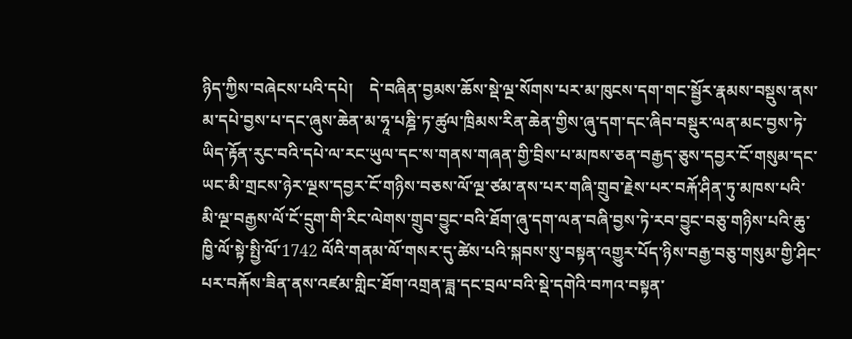ཉིད་ཀྱིས་བཞེངས་པའི་དཔེ།    དེ་བཞིན་བྱམས་ཆོས་སྡེ་ལྔ་སོགས་པར་མ་ཁུངས་དག་གང་སྦྱོར་རྣམས་བསྡུས་ནས་མ་དཔེ་བྱས་པ་དང་ཞུས་ཆེན་མ་ཧཱ་པཎྜི་ཏ་ཚུལ་ཁྲིམས་རིན་ཆེན་གྱིས་ཞུ་དག་དང་ཞིབ་བསྡུར་ལན་མང་བྱས་ཏེ་ཡིད་རྟོན་རུང་བའི་དཔེ་ལ་རང་ཡུལ་དང་ས་གནས་གཞན་གྱི་བྲིས་པ་མཁས་ཅན་བརྒྱད་ཅུས་དབྱར་ངོ་གསུམ་དང་ཡང་མི་གྲངས་ཉེར་ལྔས་དབྱར་ངོ་གཉིས་བཅས་ལོ་ལྔ་ཙམ་ནས་པར་གཞི་གྲུབ་རྗེས་པར་བརྐོ་ཤིན་ཏུ་མཁས་པའི་མི་ལྔ་བརྒྱས་ལོ་ངོ་དྲུག་གི་རིང་ལེགས་གྲུབ་བྱུང་བའི་ཐོག་ཞུ་དག་ལན་བཞི་བྱས་ཏེ་རབ་བྱུང་བཅུ་གཉིས་པའི་ཆུ་ཁྱི་ལོ་སྟེ་སྤྱི་ལོ་1742 ལོའི་གནམ་ལོ་གསར་དུ་ཚེས་པའི་སྐབས་སུ་བསྟན་འགྱུར་པོད་ཉིས་བརྒྱ་བཅུ་གསུམ་གྱི་ཤིང་པར་བརྐོས་ཟིན་ནས་འཛམ་གླིང་ཐོག་འགྲན་ཟླ་དང་བྲལ་བའི་སྡེ་དགེའི་བཀའ་བསྟན་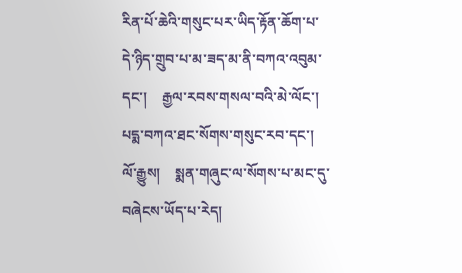རིན་པོ་ཆེའི་གསུང་པར་ཡིད་རྟོན་ཆོག་པ་དེ་ཉིད་གྲུབ་པ་མ་ཟད་མ་ནི་བཀའ་འབུམ་དང་།    རྒྱལ་རབས་གསལ་བའི་མེ་ལོང་།    པདྨ་བཀའ་ཐང་སོགས་གསུང་རབ་དང་།    ལོ་རྒྱུས།    སྨན་གཞུང་ལ་སོགས་པ་མང་དུ་བཞེངས་ཡོད་པ་རེད།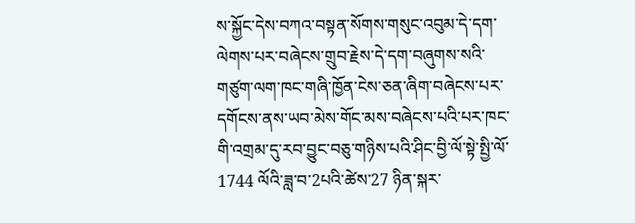ས་སྐྱོང་དེས་བཀའ་བསྟན་སོགས་གསུང་འབུམ་དེ་དག་ལེགས་པར་བཞེངས་གྲུབ་རྗེས་དེ་དག་བཞུགས་སའི་གཙུག་ལག་ཁང་གཞི་ཁྱོན་ངེས་ཅན་ཞིག་བཞེངས་པར་དགོངས་ནས་ཡབ་མེས་གོང་མས་བཞེངས་པའི་པར་ཁང་གི་འགྲམ་དུ་རབ་བྱུང་བཅུ་གཉིས་པའི་ཤིང་བྱི་ལོ་སྟེ་སྤྱི་ལོ་1744 ལོའི་ཟླ་བ་2པའི་ཚེས་27 ཉིན་སྐར་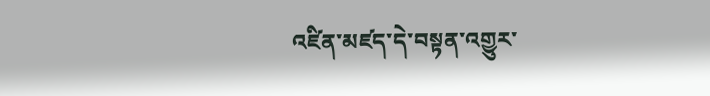འཛིན་མཛད་དེ་བསྟན་འགྱུར་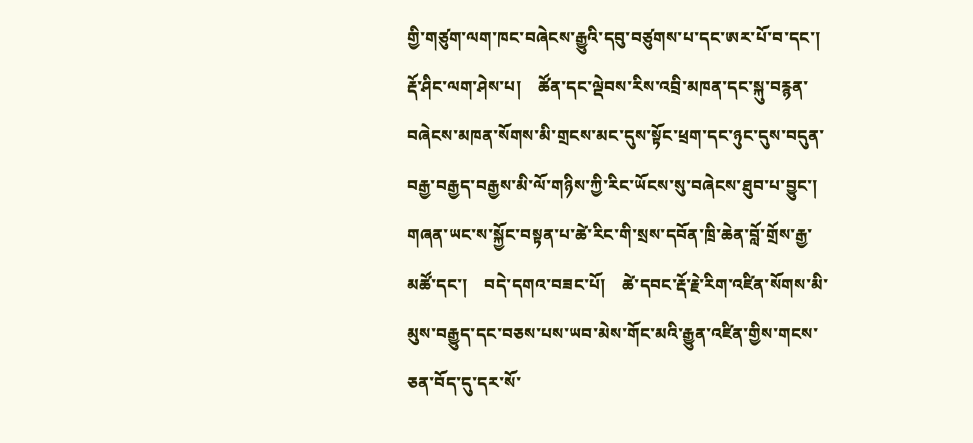གྱི་གཙུག་ལག་ཁང་བཞེངས་རྒྱུའི་དབུ་བཙུགས་པ་དང་ཨར་པོ་བ་དང་།    རྡོ་ཤིང་ལག་ཤེས་པ།    ཚོན་དང་ལྡེབས་རིས་འབྲི་མཁན་དང་སྐུ་བརྙན་བཞེངས་མཁན་སོགས་མི་གྲངས་མང་དུས་སྟོང་ཕྲག་དང་ཉུང་དུས་བདུན་བརྒྱ་བརྒྱད་བརྒྱས་མི་ལོ་གཉིས་ཀྱི་རིང་ཡོངས་སུ་བཞེངས་ཐུབ་པ་བྱུང་།    གཞན་ཡང་ས་སྐྱོང་བསྟན་པ་ཚེ་རིང་གི་སྲས་དབོན་ཁྲི་ཆེན་བློ་གྲོས་རྒྱ་མཚོ་དང་།    བདེ་དགའ་བཟང་པོ།    ཚེ་དབང་རྡོ་རྗེ་རིག་འཛིན་སོགས་མི་མུས་བརྒྱུད་དང་བཅས་པས་ཡབ་མེས་གོང་མའི་རྒྱུན་འཛིན་གྱིས་གངས་ཅན་བོད་དུ་དར་སོ་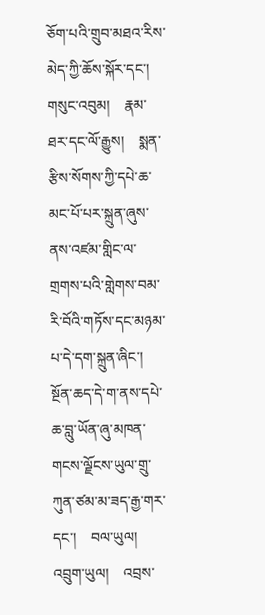ཅོག་པའི་གྲུབ་མཐའ་རིས་མེད་ཀྱི་ཆོས་སྐོར་དང་།    གསུང་འབུམ།    རྣམ་ཐར་དང་ལོ་རྒྱུས།    སྨན་རྩིས་སོགས་ཀྱི་དཔེ་ཆ་མང་པོ་པར་སྐྲུན་ཞུས་ནས་འཛམ་གླིང་ལ་གྲགས་པའི་གླེགས་བམ་རི་བོའི་གཏོས་དང་མཉམ་པ་དེ་དག་སྐྲུན་ཞིང་།    སྔོན་ཆད་དེ་ག་ནས་དཔེ་ཆ་བླུ་ཡོན་ཞུ་མཁན་གངས་ལྗོངས་ཡུལ་གྲུ་ཀུན་ཙམ་མ་ཟད་རྒྱ་གར་དང་།    བལ་ཡུལ།    འབྲུག་ཡུལ།    འབྲས་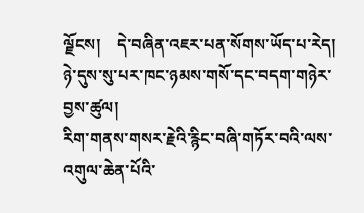ལྗོངས།    དེ་བཞིན་འཇར་པན་སོགས་ཡོད་པ་རེད།
ཉེ་དུས་སུ་པར་ཁང་ཉམས་གསོ་དང་བདག་གཉེར་བྱས་ཚུལ།
རིག་གནས་གསར་རྗེའི་རྙིང་བཞི་གཏོར་བའི་ལས་འགུལ་ཆེན་པོའི་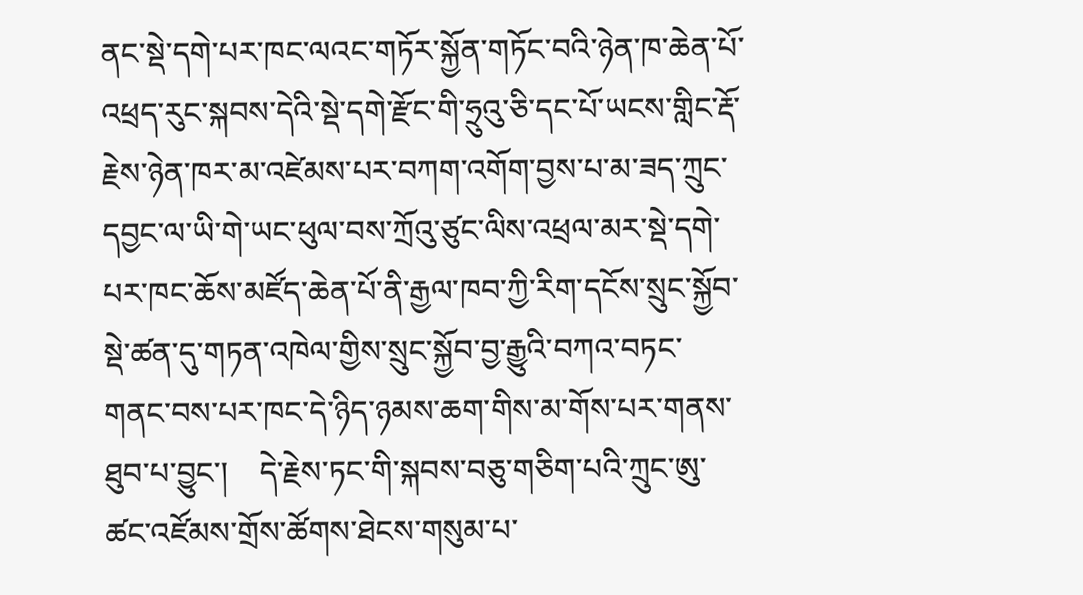ནང་སྡེ་དགེ་པར་ཁང་ལའང་གཏོར་སྐྱོན་གཏོང་བའི་ཉེན་ཁ་ཆེན་པོ་འཕྲད་རུང་སྐབས་དེའི་སྡེ་དགེ་རྫོང་གི་ཧྲུའུ་ཅི་དང་པོ་ཡངས་གླིང་རྡོ་རྗེས་ཉེན་ཁར་མ་འཛེམས་པར་བཀག་འགོག་བྱས་པ་མ་ཟད་ཀྲུང་དབྱང་ལ་ཡི་གེ་ཡང་ཕུལ་བས་ཀྲོའུ་ཙུང་ལིས་འཕྲལ་མར་སྡེ་དགེ་པར་ཁང་ཆོས་མཛོད་ཆེན་པོ་ནི་རྒྱལ་ཁབ་ཀྱི་རིག་དངོས་སྲུང་སྐྱོབ་སྡེ་ཚན་དུ་གཏན་འཁེལ་གྱིས་སྲུང་སྐྱོབ་བྱ་རྒྱུའི་བཀའ་བཏང་གནང་བས་པར་ཁང་དེ་ཉིད་ཉམས་ཆག་གིས་མ་གོས་པར་གནས་ཐུབ་པ་བྱུང་།    དེ་རྗེས་ཏང་གི་སྐབས་བཅུ་གཅིག་པའི་ཀྲུང་ཨུ་ཚང་འཛོམས་གྲོས་ཚོགས་ཐེངས་གསུམ་པ་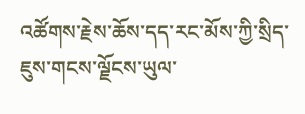འཚོགས་རྗེས་ཆོས་དད་རང་མོས་ཀྱི་སྲིད་ཇུས་གངས་ལྗོངས་ཡུལ་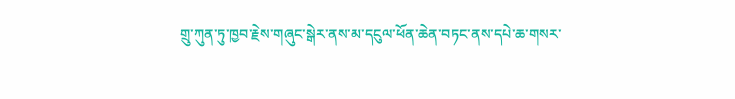གྲུ་ཀུན་ཏུ་ཁྱབ་རྗེས་གཞུང་སྒེར་ནས་མ་དངུལ་ཕོན་ཆེན་བཏང་ནས་དཔེ་ཆ་གསར་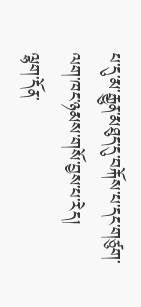པ་དུ་མ་རྒྱུན་མཐུད་དུ་བརྐོས་པ་དང་གཙུག་ལག་ཁང་ཉམས་གསོ་བྱས་པ་རེད།    ལྷག་དོན་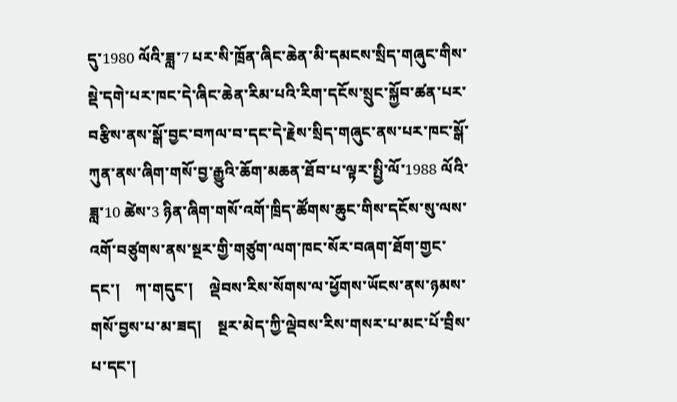དུ་1980 ལོའི་ཟླ་7 པར་སི་ཁྲོན་ཞིང་ཆེན་མི་དམངས་སྲིད་གཞུང་གིས་སྡེ་དགེ་པར་ཁང་དེ་ཞིང་ཆེན་རིམ་པའི་རིག་དངོས་སྲུང་སྐྱོབ་ཚན་པར་བརྩིས་ནས་སྒོ་བྱང་བཀལ་བ་དང་དེ་རྗེས་སྲིད་གཞུང་ནས་པར་ཁང་སྒོ་ཀུན་ནས་ཞིག་གསོ་བྱ་རྒྱུའི་ཆོག་མཆན་ཐོབ་པ་ལྟར་སྤྱི་ལོ་1988 ལོའི་ཟླ་10 ཚེས་3 ཉིན་ཞིག་གསོ་འགོ་ཁྲིད་ཚོགས་ཆུང་གིས་དངོས་སུ་ལས་འགོ་བཙུགས་ནས་སྔར་གྱི་གཙུག་ལག་ཁང་སོར་བཞག་ཐོག་གྱང་དང་།    ཀ་གདུང་།    ལྡེབས་རིས་སོགས་ལ་ཕྱོགས་ཡོངས་ནས་ཉམས་གསོ་བྱས་པ་མ་ཟད།    སྔར་མེད་ཀྱི་ལྡེབས་རིས་གསར་པ་མང་པོ་བྲིས་པ་དང་།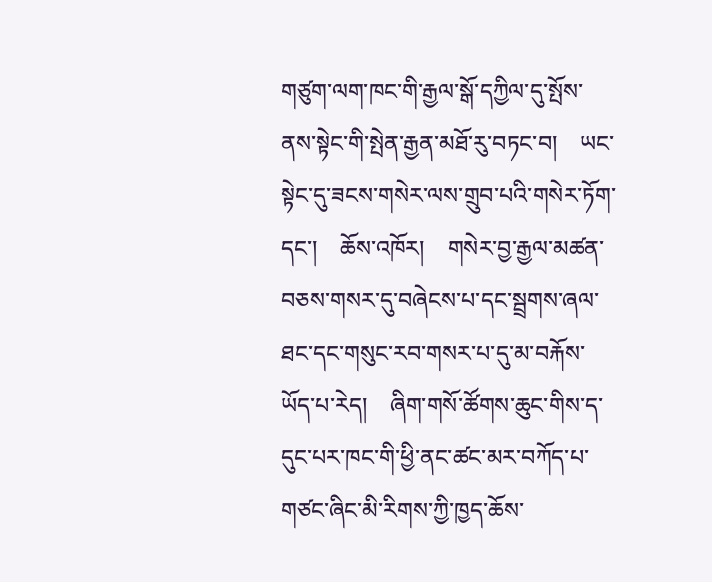གཙུག་ལག་ཁང་གི་རྒྱལ་སྒོ་དཀྱིལ་དུ་སྤོས་ནས་སྟེང་གི་སྤེན་རྒྱན་མཐོ་རུ་བཏང་བ།    ཡང་སྟེང་དུ་ཟངས་གསེར་ལས་གྲུབ་པའི་གསེར་ཏོག་དང་།    ཆོས་འཁོར།    གསེར་བྱ་རྒྱལ་མཚན་བཅས་གསར་དུ་བཞེངས་པ་དང་སྦྲགས་ཞལ་ཐང་དང་གསུང་རབ་གསར་པ་དུ་མ་བརྐོས་ཡོད་པ་རེད།    ཞིག་གསོ་ཚོགས་ཆུང་གིས་ད་དུང་པར་ཁང་གི་ཕྱི་ནང་ཚང་མར་བཀོད་པ་གཙང་ཞིང་མི་རིགས་ཀྱི་ཁྱད་ཆོས་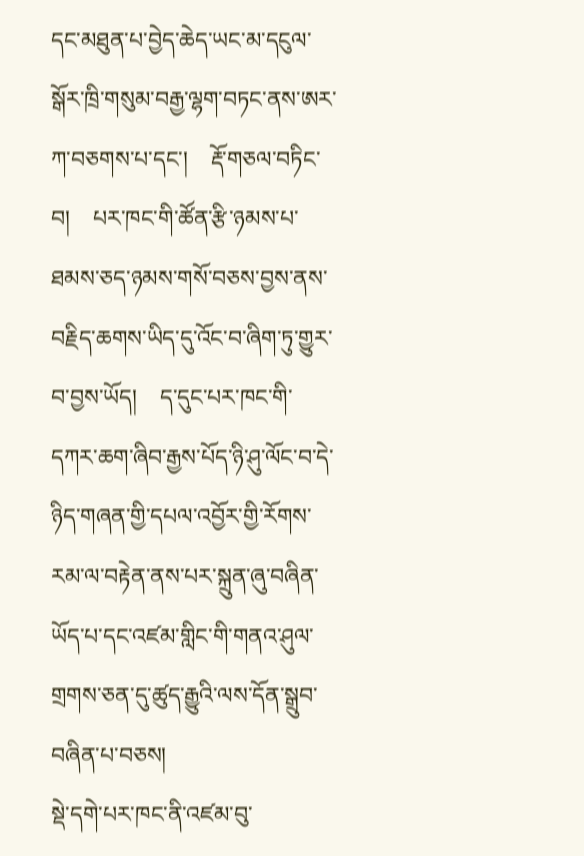དང་མཐུན་པ་བྱེད་ཆེད་ཡང་མ་དངུལ་སྒོར་ཁྲི་གསུམ་བརྒྱ་ལྷག་བཏང་ནས་ཨར་ཀ་བཅགས་པ་དང་།    རྡོ་གཅལ་བཏིང་བ།    པར་ཁང་གི་ཚོན་རྩི་ཉམས་པ་ཐམས་ཅད་ཉམས་གསོ་བཅས་བྱས་ནས་བརྗིད་ཆགས་ཡིད་དུ་འོང་བ་ཞིག་ཏུ་གྱུར་བ་བྱས་ཡོད།    ད་དུང་པར་ཁང་གི་དཀར་ཆག་ཞིབ་རྒྱས་པོད་ཉི་ཤུ་ལོང་བ་དེ་ཉིད་གཞན་གྱི་དཔལ་འབྱོར་གྱི་རོགས་རམ་ལ་བརྟེན་ནས་པར་སྐྲུན་ཞུ་བཞིན་ཡོད་པ་དང་འཛམ་གླིང་གི་གནའ་ཤུལ་གྲགས་ཅན་དུ་ཚུད་རྒྱུའི་ལས་དོན་སྒྲུབ་བཞིན་པ་བཅས།
སྡེ་དགེ་པར་ཁང་ནི་འཛམ་བུ་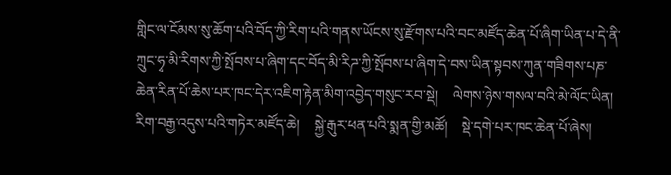གླིང་ལ་ངོམས་སུ་ཆོག་པའི་བོད་ཀྱི་རིག་པའི་གནས་ཡོངས་སུ་རྫོགས་པའི་བང་མཛོད་ཆེན་པོ་ཞིག་ཡིན་པ་དེ་ནི་ཀྲུང་ཧྭ་མི་རིགས་ཀྱི་སྤོབས་པ་ཞིག་དང་བོད་མི་རིཌ་ཀྱི་སྤོབས་པ་ཞིག་དེ་བས་ཡིན་སྟབས་ཀུན་གཟིགས་པཎ་ཆེན་རིན་པོ་ཆེས་པར་ཁང་དེར་འཇིག་རྟེན་མིག་འབྱེད་གསུང་རབ་སྡེ།    ལེགས་ཉེས་གསལ་བའི་མེ་ལོང་ཡིན།    རིག་བརྒྱ་འདུས་པའི་གཏེར་མཛོད་ཆེ།    སྐྱེ་རྒུར་ཕན་པའི་སྨན་གྱི་མཚོ།    སྡེ་དགེ་པར་ཁང་ཆེན་པོ་ཞེས།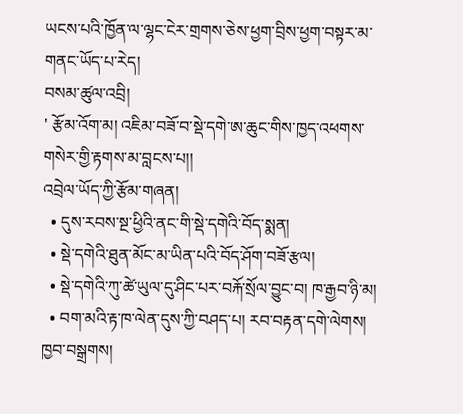ཡངས་པའི་ཁྱོན་ལ་ལྷང་ངེར་གྲགས་ཅེས་ཕྱག་བྲིས་ཕྱག་བསྟར་མ་གནང་ཡོད་པ་རེད།
བསམ་ཚུལ་འབྲི།
' རྩོམ་འོག་མ། འཇིམ་བཟོ་བ་སྡེ་དགེ་ཨ་ཆུང་གིས་ཁྱད་འཕགས་གསེར་གྱི་རྟགས་མ་བླངས་པ།།
འབྲེལ་ཡོད་ཀྱི་རྩོམ་གཞན།
  • དུས་རབས་སྔ་ཕྱིའི་ནང་གི་སྡེ་དགེའི་བོད་སྨན།
  • སྡེ་དགེའི་ཐུན་མོང་མ་ཡིན་པའི་བོད་ཤོག་བཟོ་རྩལ།
  • སྡེ་དགེའི་ཀུ་ཚེ་ཡུལ་དུ་ཤིང་པར་བརྐོ་སྲོལ་བྱུང་བ། ཁ་རྒྱབ་ཉི་མ།
  • བག་མའི་རྟ་ཁ་ལེན་དུས་ཀྱི་བཤད་པ། རབ་བརྟན་དགེ་ལེགས།
ཁྱབ་བསྒྲགས།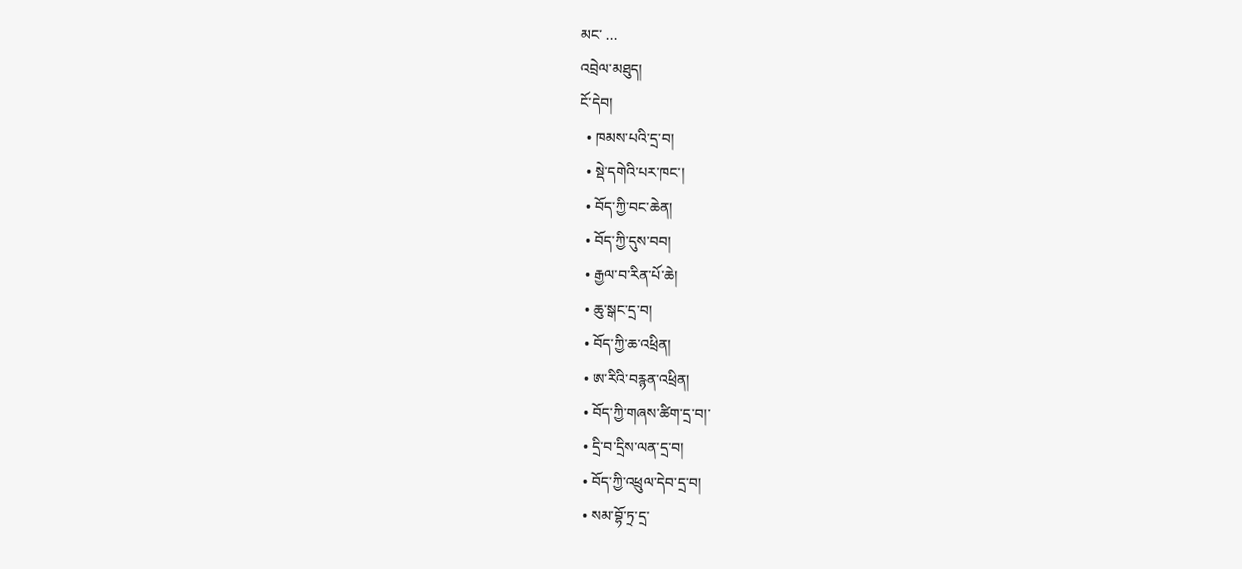མང་ ...
འབྲེལ་མཐུད།
ངོ་དེབ།
  • ཁམས་པའི་དྲ་བ།
  • སྡེ་དགེའི་པར་ཁང་།
  • བོད་ཀྱི་བང་ཆེན།
  • བོད་ཀྱི་དུས་བབ།
  • རྒྱལ་བ་རིན་པོ་ཆེ།
  • ཆུ་སྒང་དྲ་བ།
  • བོད་ཀྱི་ཆ་འཕྲིན།
  • ཨ་རིའི་བརྙན་འཕྲིན།
  • བོད་ཀྱི་གཞས་ཚིག་དྲ་བ།་
  • དྲི་བ་དྲིས་ལན་དྲ་བ།
  • བོད་ཀྱི་འཕྲུལ་དེབ་དྲ་བ།
  • སམ་བྷོ་ཏྲ་དྲ་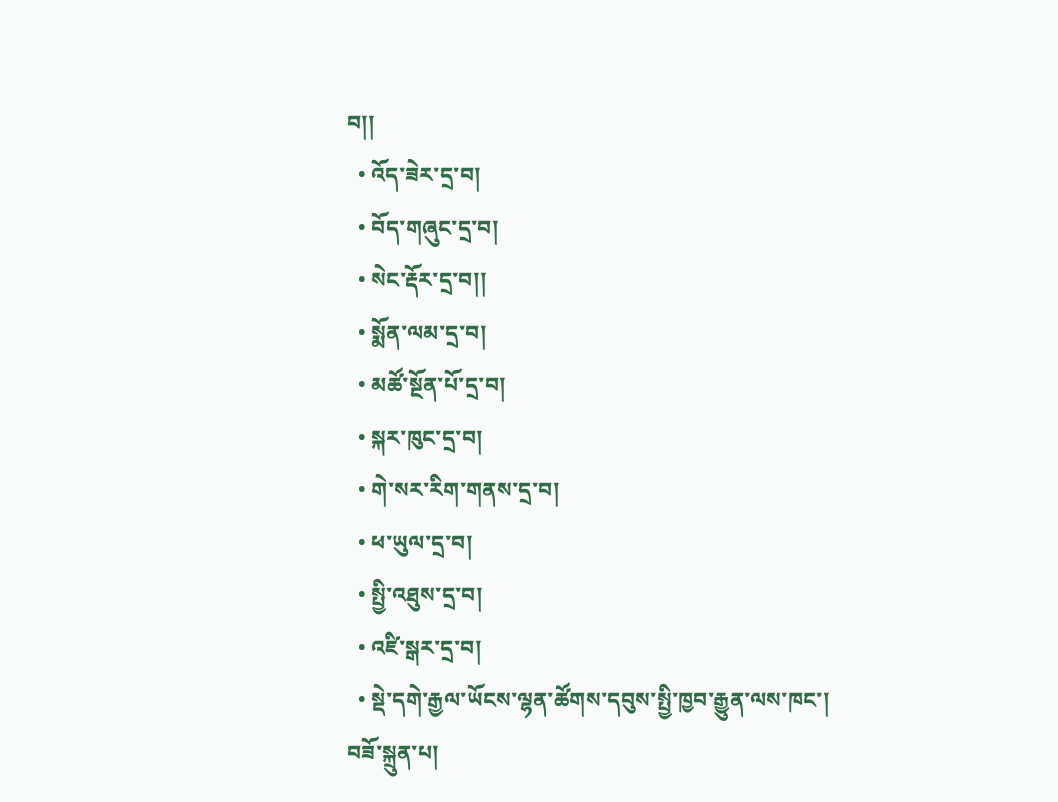བ།།
  • འོད་ཟེར་དྲ་བ།
  • བོད་གཞུང་དྲ་བ།
  • སེང་རྡོར་དྲ་བ།།
  • སྨོན་ལམ་དྲ་བ།
  • མཚོ་སྔོན་པོ་དྲ་བ།
  • སྐར་ཁུང་དྲ་བ།
  • གེ་སར་རིག་གནས་དྲ་བ།
  • ཕ་ཡུལ་དྲ་བ།
  • སྤྱི་འཐུས་དྲ་བ།
  • འཛི་སྒར་དྲ་བ།
  • སྡེ་དགེ་རྒྱལ་ཡོངས་ལྷན་ཚོགས་དབུས་སྤྱི་ཁྱབ་རྒྱུན་ལས་ཁང་།
བཟོ་སྐྲུན་པ།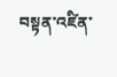བསྟན་འཛིན་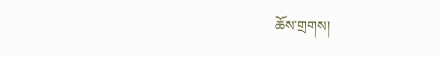ཆོས་གྲགས།